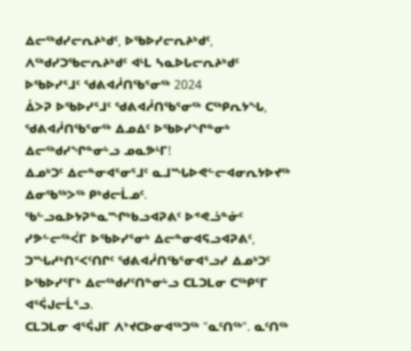ᐃᓕᖅᑯᓯᓕᕆᔨᒃᑯᑦ, ᐅᖃᐅᓯᓕᕆᔨᒃᑯᑦ, ᐱᖅᑯᓯᑐᖃᓕᕆᔨᒃᑯᑦ ᐊᒻᒪ ᓴᓇᐅᒐᓕᕆᔨᒃᑯᑦ
ᐅᖃᐅᓯᕐᒧᑦ ᖁᕕᐊᓲᑎᖃᕐᓂᖅ 2024
ᐄᐳᕈ ᐅᖃᐅᓯᕐᒧᑦ ᖁᕕᐊᓲᑎᖃᕐᓂᖅ ᑕᖅᑭᕆᔭᖓ, ᖁᕕᐊᓲᑎᖃᕐᓂᖅ ᐃᓄᐃᑦ ᐅᖃᐅᓯᖏᓐᓂᒃ ᐃᓕᖅᑯᓯᖏᓐᓂᒡᓗ ᓄᓇᕗᒻᒥ!
ᐃᓄᒃᑐᑦ ᐃᓕᓐᓂᐊᕐᓂᕐᒧᑦ ᓇᒧᙵᐅᕙᓪᓕᐊᓂᕆᔭᐅᔪᖅ ᐃᓂᖃᖅᐳᖅ ᑭᒃᑯᓕᒫᓄᑦ. ᖃᓪᓗᓇᐅᔭᕈᓐᓇᙱᒃᑲᓗᐊᕈᕕᑦ ᐅᕝᕙᓘᓐᓃᑦ ᓯᕗᓪᓕᖅᐹᒥ ᐅᖃᐅᓯᕐᓂᒃ ᐃᓕᓐᓂᐊᕋᓗᐊᕈᕕᑦ, ᑐᙵᓱᒃᑎᑉᐸᑦᑎᒋᑦ ᖁᕕᐊᓲᑎᖃᕐᓂᐊᕐᓗᓯ ᐃᓄᒃᑐᑦ ᐅᖃᐅᓯᕐᒥᒃ ᐃᓕᖅᑯᓯᑦᑎᓐᓂᒡᓗ ᑕᒪᑐᒪᓂ ᑕᖅᑭᕐᒥ ᐊᕐᕌᒍᓕᒫᕐᓗ.
ᑕᒪᑐᒪᓂ ᐊᕐᕌᒍᒥ ᐱᔾᔪᑕᐅᓂᐊᖅᑐᖅ "ᓇᑦᑎᖅ". ᓇᑦᑎᖅ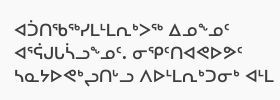ᐊᑑᑎᖃᖅᓯᒪᒻᒪᕆᒃᐳᖅ ᐃᓄᖕᓄᑦ ᐊᕐᕌᒍᒐᓵᓗᖕᓄᑦ. ᓂᕿᑦᑎᐊᕙᐅᕗᑦ ᓴᓇᔭᐅᕙᒃᖢᑎᒡᓗ ᐱᐅᒻᒪᕆᒃᑐᓂᒃ ᐊᒻᒪ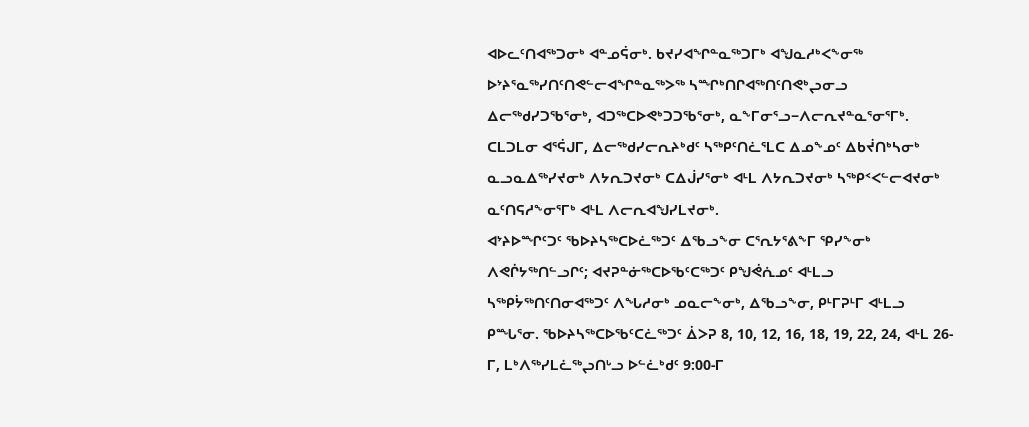ᐊᐅᓚᑦᑎᐊᖅᑐᓂᒃ ᐊᓐᓄᕌᓂᒃ. ᑲᔪᓯᐊᖏᓐᓇᖅᑐᒥᒃ ᐊᖑᓇᓱᒃᐸᖕᓂᖅ ᐅᔾᔨᕐᓇᖅᓯᑎᑦᑎᕙᓪᓕᐊᖏᓐᓇᖅᐳᖅ ᓴᙱᒃᑎᒋᐊᖅᑎᑦᑎᕙᒃᖢᓂᓗ ᐃᓕᖅᑯᓯᑐᖃᕐᓂᒃ, ᐊᑐᖅᑕᐅᕙᒃᑐᑐᖃᕐᓂᒃ, ᓇᖕᒥᓂᕐᓗ−ᐱᓕᕆᔪᓐᓇᕐᓂᕐᒥᒃ.
ᑕᒪᑐᒪᓂ ᐊᕐᕌᒍᒥ, ᐃᓕᖅᑯᓯᓕᕆᔨᒃᑯᑦ ᓴᖅᑭᑦᑎᓛᕐᒪᑕ ᐃᓄᖕᓄᑦ ᐃᑲᔫᑎᒃᓴᓂᒃ ᓇᓗᓇᐃᖅᓯᔪᓂᒃ ᐱᔭᕆᑐᔪᓂᒃ ᑕᐃᒎᓯᕐᓂᒃ ᐊᒻᒪ ᐱᔭᕆᑐᔪᓂᒃ ᓴᖅᑭᑉᐸᓪᓕᐊᔪᓂᒃ ᓇᑦᑎᕋᓱᖕᓂᕐᒥᒃ ᐊᒻᒪ ᐱᓕᕆᐊᖑᓯᒪᔪᓂᒃ.
ᐊᔾᔨᐅᙱᑦᑐᑦ ᖃᐅᔨᓴᖅᑕᐅᓛᖅᑐᑦ ᐃᖃᓗᖕᓂ ᑕᕐᕆᔭᕐᕕᖕᒥ ᕿᓯᖕᓂᒃ ᐱᕙᒌᔭᖅᑎᓪᓗᒋᑦ; ᐊᔪᕈᓐᓃᖅᑕᐅᖃᑦᑕᖅᑐᑦ ᑭᖑᕚᕇᓄᑦ ᐊᒻᒪᓗ ᓴᖅᑭᔮᖅᑎᑦᑎᓂᐊᖅᑐᑦ ᐱᖓᓱᓂᒃ ᓄᓇᓕᖕᓂᒃ, ᐃᖃᓗᖕᓂ, ᑭᒻᒥᕈᒻᒥ ᐊᒻᒪᓗ ᑭᙵᕐᓂ. ᖃᐅᔨᓴᖅᑕᐅᖃᑦᑕᓛᖅᑐᑦ ᐄᐳᕈ 8, 10, 12, 16, 18, 19, 22, 24, ᐊᒻᒪ 26- ᒥ, ᒪᒃᐱᖅᓯᒪᓛᖅᖢᑎᒡᓗ ᐅᓪᓛᒃᑯᑦ 9:00-ᒥ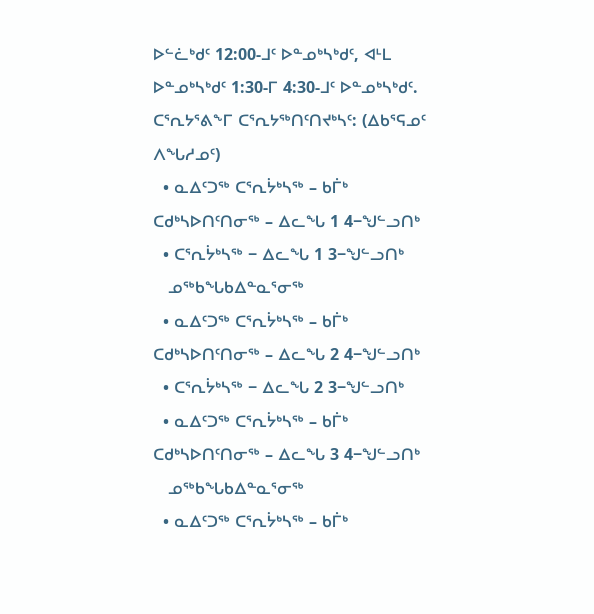ᐅᓪᓛᒃᑯᑦ 12:00-ᒧᑦ ᐅᓐᓄᒃᓴᒃᑯᑦ, ᐊᒻᒪ ᐅᓐᓄᒃᓴᒃᑯᑦ 1:30-ᒥ 4:30-ᒧᑦ ᐅᓐᓄᒃᓴᒃᑯᑦ.
ᑕᕐᕆᔭᕐᕕᖕᒥ ᑕᕐᕆᔭᖅᑎᑦᑎᔪᒃᓴᑦ: (ᐃᑲᕐᕋᓄᑦ ᐱᖓᓱᓄᑦ)
  • ᓇᐃᑦᑐᖅ ᑕᕐᕆᔮᒃᓴᖅ – ᑲᒦᒃ ᑕᑯᒃᓴᐅᑎᑦᑎᓂᖅ – ᐃᓚᖓ 1 4−ᖑᓪᓗᑎᒃ
  • ᑕᕐᕆᔮᒃᓴᖅ − ᐃᓚᖓ 1 3−ᖑᓪᓗᑎᒃ
   ᓄᖅᑲᖓᑲᐃᓐᓇᕐᓂᖅ
  • ᓇᐃᑦᑐᖅ ᑕᕐᕆᔮᒃᓴᖅ – ᑲᒦᒃ ᑕᑯᒃᓴᐅᑎᑦᑎᓂᖅ – ᐃᓚᖓ 2 4−ᖑᓪᓗᑎᒃ
  • ᑕᕐᕆᔮᒃᓴᖅ − ᐃᓚᖓ 2 3−ᖑᓪᓗᑎᒃ
  • ᓇᐃᑦᑐᖅ ᑕᕐᕆᔮᒃᓴᖅ – ᑲᒦᒃ ᑕᑯᒃᓴᐅᑎᑦᑎᓂᖅ – ᐃᓚᖓ 3 4−ᖑᓪᓗᑎᒃ
   ᓄᖅᑲᖓᑲᐃᓐᓇᕐᓂᖅ
  • ᓇᐃᑦᑐᖅ ᑕᕐᕆᔮᒃᓴᖅ – ᑲᒦᒃ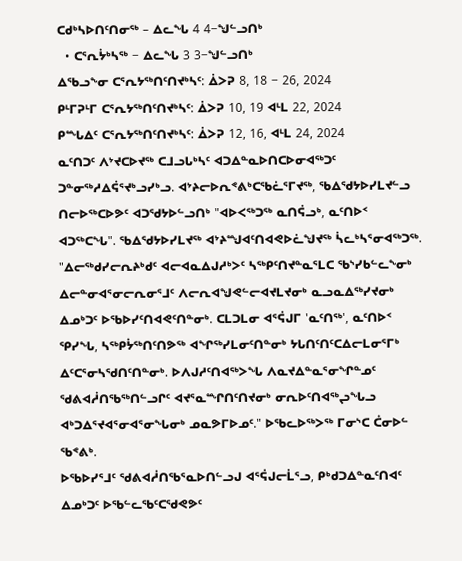ᑕᑯᒃᓴᐅᑎᑦᑎᓂᖅ – ᐃᓚᖓ 4 4−ᖑᓪᓗᑎᒃ
  • ᑕᕐᕆᔮᒃᓴᖅ − ᐃᓚᖓ 3 3−ᖑᓪᓗᑎᒃ
ᐃᖃᓗᖕᓂ ᑕᕐᕆᔭᖅᑎᑦᑎᔪᒃᓴᑦ: ᐄᐳᕈ 8, 18 − 26, 2024
ᑭᒻᒥᕈᒻᒥ ᑕᕐᕆᔭᖅᑎᑦᑎᔪᒃᓴᑦ: ᐄᐳᕈ 10, 19 ᐊᒻᒪ 22, 2024
ᑭᙵᐃᑦ ᑕᕐᕆᔭᖅᑎᑦᑎᔪᒃᓴᑦ: ᐄᐳᕈ 12, 16, ᐊᒻᒪ 24, 2024
ᓇᑦᑎᑐᑦ ᐱᔾᔪᑕᐅᔪᖅ ᑕᒧᓗᒐᒃᓴᑦ ᐊᑐᐃᓐᓇᐅᑎᑕᐅᓂᐊᖅᑐᑦ ᑐᓐᓂᖅᓱᐃᕌᕐᔪᒃᓗᓯᒃᓗ. ᐊᔾᔨᓕᐅᕆᕝᕕᒃᑕᖃᓛᕐᒥᔪᖅ, ᖃᐃᖁᔭᐅᓯᒪᔪᓪᓗ ᑎᓕᐅᖅᑕᐅᕗᑦ ᐊᑐᖁᔭᐅᓪᓗᑎᒃ "ᐊᐅᐸᖅᑐᖅ ᓇᑎᕌᓗᒃ, ᓇᑦᑎᐅᑉ ᐊᑐᖅᑕᖓ". ᖃᐃᖁᔭᐅᓯᒪᔪᖅ ᐊᔾᔨᙳᐊᑦᑎᐊᕙᐅᓛᖑᔪᖅ ᓵᓚᒃᓴᕐᓂᐊᖅᑐᖅ.
"ᐃᓕᖅᑯᓯᓕᕆᔨᒃᑯᑦ ᐊᓕᐊᓇᐃᒍᓱᒃᐳᑦ ᓴᖅᑭᑦᑎᔪᓐᓇᕐᒪᑕ ᖃᔅᓯᑲᓪᓚᖕᓂᒃ ᐃᓕᓐᓂᐊᕐᓂᓕᕆᓂᕐᒧᑦ ᐱᓕᕆᐊᖑᕙᓪᓕᐊᔪᒪᔪᓂᒃ ᓇᓗᓇᐃᖅᓯᔪᓂᒃ ᐃᓄᒃᑐᑦ ᐅᖃᐅᓯᑦᑎᐊᕙᑦᑎᓐᓂᒃ. ᑕᒪᑐᒪᓂ ᐊᕐᕌᒍᒥ 'ᓇᑦᑎᖅ', ᓇᑦᑎᐅᑉ ᕿᓯᖓ, ᓴᖅᑭᔮᖅᑎᑦᑎᕗᖅ ᐊᖏᖅᓯᒪᓂᑦᑎᓐᓂᒃ ᔭᒐᑎᑦᑎᑦᑕᐃᓕᒪᓂᕐᒥᒃ ᐃᑦᑕᕐᓂᓴᖁᑎᑦᑎᓐᓂᒃ. ᐅᐱᒍᓱᑦᑎᐊᖅᐳᖓ ᐱᓇᔪᐃᓐᓇᕐᓂᖏᓐᓄᑦ ᖁᕕᐊᓲᑎᖃᖅᑎᓪᓗᒋᑦ ᐊᔪᕐᓇᙱᑎᑦᑎᔪᓂᒃ ᓂᕆᐅᑦᑎᐊᖅᖢᖓᓗ ᐊᒃᑐᐃᕐᔪᐊᕐᓂᐊᕐᓂᖓᓂᒃ ᓄᓇᕗᒥᐅᓄᑦ." ᐅᖃᓚᐅᖅᐳᖅ ᒥᓂᔅᑕ ᑖᓂᐅᓪ ᖃᕝᕕᒃ.
ᐅᖃᐅᓯᕐᒧᑦ ᖁᕕᐊᓲᑎᖃᕐᓇᐅᑎᓪᓗᒍ ᐊᕐᕌᒍᓕᒫᕐᓗ, ᑭᒃᑯᑐᐃᓐᓇᑦᑎᐊᑦ ᐃᓄᒃᑐᑦ ᐅᖃᓪᓚᖃᑦᑕᖁᕙᕗᑦ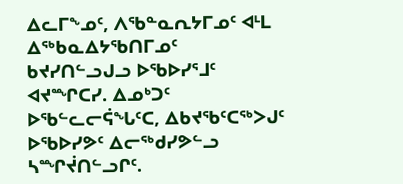ᐃᓚᒥᖕᓄᑦ, ᐱᖃᓐᓇᕆᔭᒥᓄᑦ ᐊᒻᒪ ᐃᖅᑲᓇᐃᔭᖃᑎᒥᓄᑦ ᑲᔪᓯᑎᓪᓗᒍᓗ ᐅᖃᐅᓯᕐᒧᑦ ᐊᔪᙱᑕᓯ. ᐃᓄᒃᑐᑦ ᐅᖃᓪᓚᓕᕌᖓᑦᑕ, ᐃᑲᔪᖃᑦᑕᖅᐳᒍᑦ ᐅᖃᐅᓯᕗᑦ ᐃᓕᖅᑯᓯᕗᓪᓗ ᓴᙱᔫᑎᓪᓗᒋᑦ.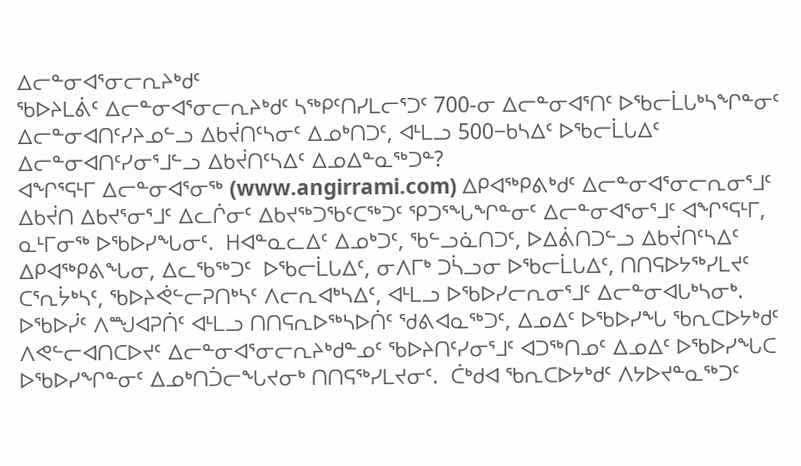ᐃᓕᓐᓂᐊᕐᓂᓕᕆᔨᒃᑯᑦ
ᖃᐅᔨᒪᕖᑦ ᐃᓕᓐᓂᐊᕐᓂᓕᕆᔨᒃᑯᑦ ᓴᖅᑭᑦᑎᓯᒪᓕᕐᑐᑦ 700-ᓂ ᐃᓕᓐᓂᐊᕐᑎᑦ ᐅᖃᓕᒫᒐᒃᓴᖏᓐᓂᑦ ᐃᓕᓐᓂᐊᑎᑦᓯᔨᓄᓪᓗ ᐃᑲᔫᑎᑦᓴᓂᑦ ᐃᓄᒃᑎᑐᑦ, ᐊᒻᒪᓗ 500−ᑲᓴᐃᑦ ᐅᖃᓕᒫᒐᐃᑦ ᐃᓕᓐᓂᐊᑎᑦᓯᓂᕐᒧᓪᓗ ᐃᑲᔫᑎᑦᓴᐃᑦ ᐃᓄᐃᓐᓇᖅᑐᓐ?
ᐊᖏᕐᕋᒻᒥ ᐃᓕᓐᓂᐊᕐᓂᖅ (www.angirrami.com) ᐃᑭᐊᖅᑭᕕᒃᑯᑦ ᐃᓕᓐᓂᐊᕐᓂᓕᕆᓂᕐᒧᑦ ᐃᑲᔫᑎ ᐃᑲᔪᕐᓂᕐᒧᑦ ᐃᓚᒌᓂᑦ ᐃᑲᔪᖅᑐᖃᑦᑕᖅᑐᑦ ᕿᑐᕐᖓᖏᓐᓂᑦ ᐃᓕᓐᓂᐊᕐᓂᕐᒧᑦ ᐊᖏᕐᕋᒻᒥ, ᓇᒻᒥᓂᖅ ᐅᖃᐅᓯᖓᓂᑦ.  ᕼᐊᓐᓇᓚᐃᑦ ᐃᓄᒃᑐᑦ, ᖃᓪᓗᓈᑎᑐᑦ, ᐅᐃᕖᑎᑐᓪᓗ ᐃᑲᔫᑎᑦᓴᐃᑦ ᐃᑭᐊᖅᑭᕕᖓᓂ, ᐃᓚᖃᖅᑐᑦ  ᐅᖃᓕᒫᒐᐃᑦ, ᓂᐱᒥᒃ ᑐᓵᓗᓂ ᐅᖃᓕᒫᒐᐃᑦ, ᑎᑎᕋᐅᔭᖅᓯᒪᔪᑦ ᑕᕐᕆᔮᒃᓴᑦ, ᖃᐅᔨᕚᓪᓕᕈᑎᒃᓴᑦ ᐱᓕᕆᐊᒃᓴᐃᑦ, ᐊᒻᒪᓗ ᐅᖃᐅᓯᓕᕆᓂᕐᒧᑦ ᐃᓕᓐᓂᐊᒐᒃᓴᓂᒃ.
ᐅᖃᐅᓰᑦ ᐱᙳᐊᕈᑏᑦ ᐊᒻᒪᓗ ᑎᑎᕋᕆᐅᖅᓴᐅᑏᑦ ᖁᕕᐊᓇᖅᑐᑦ, ᐃᓄᐃᑦ ᐅᖃᐅᓯᖓ ᖃᕆᑕᐅᔭᒃᑯᑦ ᐱᕙᓪᓕᐊᑎᑕᐅᔪᑦ ᐃᓕᓐᓂᐊᕐᓂᓕᕆᔨᒃᑯᓐᓄᑦ ᖃᐅᔨᑎᑦᓯᓂᕐᒧᑦ ᐊᑐᖅᑎᓄᑦ ᐃᓄᐃᑦ ᐅᖃᐅᓯᖓᑕ ᐅᖃᐅᓯᖏᓐᓂᑦ ᐃᓄᒃᑎᑑᓕᖓᔪᓂᒃ ᑎᑎᕋᖅᓯᒪᔪᓂᑦ.  ᑖᒃᑯᐊ ᖃᕆᑕᐅᔭᒃᑯᑦ ᐱᔭᐅᔪᓐᓇᖅᑐᑦ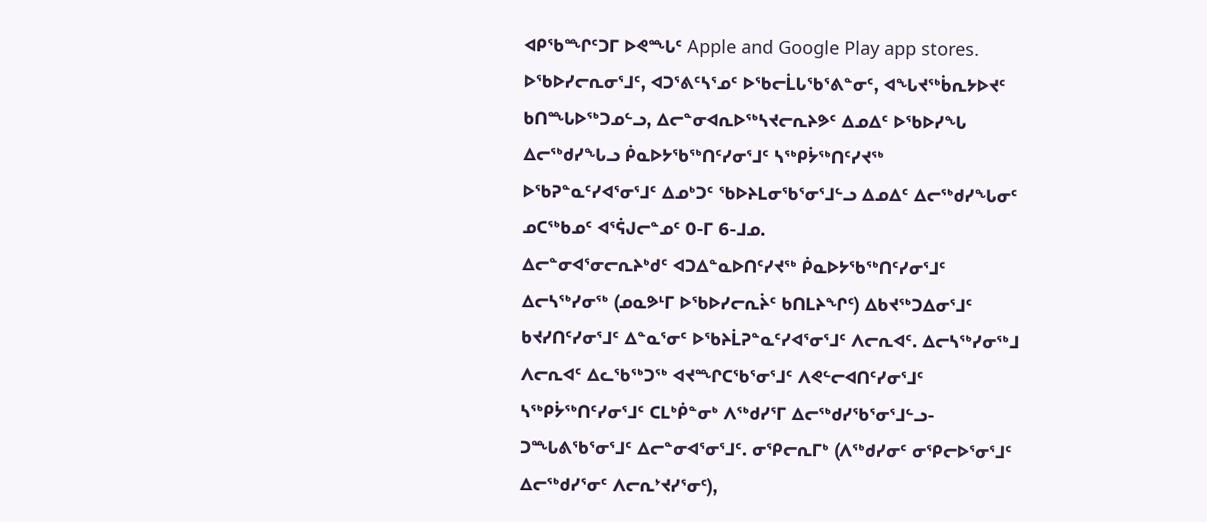ᐊᑭᖃᙱᑦᑐᒥ ᐅᕙᙵᑦ Apple and Google Play app stores.
ᐅᖃᐅᓯᓕᕆᓂᕐᒧᑦ, ᐊᑐᕐᕕᑦᓴᕐᓄᑦ ᐅᖃᓕᒫᒐᖃᕐᕕᓐᓂᑦ, ᐊᖓᔪᖅᑳᕆᔭᐅᔪᑦ ᑲᑎᙵᐅᖅᑐᓄᓪᓗ, ᐃᓕᓐᓂᐊᕆᐅᖅᓴᔪᓕᕆᔨᕗᑦ ᐃᓄᐃᑦ ᐅᖃᐅᓯᖓ ᐃᓕᖅᑯᓯᖓᓗ ᑮᓇᐅᔭᖃᖅᑎᑦᓯᓂᕐᒧᑦ ᓴᖅᑭᔮᖅᑎᑦᓯᔪᖅ ᐅᖃᕈᓐᓇᑦᓯᐊᕐᓂᕐᒧᑦ ᐃᓄᒃᑐᑦ ᖃᐅᔨᒪᓂᖃᕐᓂᕐᒧᓪᓗ ᐃᓄᐃᑦ ᐃᓕᖅᑯᓯᖓᓂᑦ ᓄᑕᖅᑲᓄᑦ ᐊᕐᕌᒍᓕᓐᓄᑦ 0-ᒥ 6-ᒧᓄ.
ᐃᓕᓐᓂᐊᕐᓂᓕᕆᔨᒃᑯᑦ ᐊᑐᐃᓐᓇᐅᑎᑦᓯᔪᖅ ᑮᓇᐅᔭᖃᖅᑎᑦᓯᓂᕐᒧᑦ ᐃᓕᓴᖅᓯᓂᖅ (ᓄᓇᕗᒻᒥ ᐅᖃᐅᓯᓕᕆᔩᑦ ᑲᑎᒪᔨᖏᑦ) ᐃᑲᔪᖅᑐᐃᓂᕐᒧᑦ ᑲᔪᓯᑎᑦᓯᓂᕐᒧᑦ ᐃᓐᓇᕐᓂᑦ ᐅᖃᔨᒫᕈᓐᓇᑦᓯᐊᕐᓂᕐᒧᑦ ᐱᓕᕆᐊᑦ. ᐃᓕᓴᖅᓯᓂᖅᒧ ᐱᓕᕆᐊᑦ ᐃᓚᖃᖅᑐᖅ ᐊᔪᙱᑕᖃᕐᓂᕐᒧᑦ ᐱᕙᓪᓕᐊᑎᑦᓯᓂᕐᒧᑦ ᓴᖅᑭᔮᖅᑎᑦᓯᓂᕐᒧᑦ ᑕᒪᒃᑮᓐᓂᒃ ᐱᖅᑯᓯᕐᒥ ᐃᓕᖅᑯᓯᖃᕐᓂᕐᒧᓪᓗ-ᑐᙵᕕᖃᕐᓂᕐᒧᑦ ᐃᓕᓐᓂᐊᕐᓂᕐᒧᑦ. ᓂᕿᓕᕆᒥᒃ (ᐱᖅᑯᓯᓂᑦ ᓂᕿᓕᐅᕐᓂᕐᒧᑦ ᐃᓕᖅᑯᓯᕐᓂᑦ ᐱᓕᕆᔾᔪᓯᕐᓂᑦ),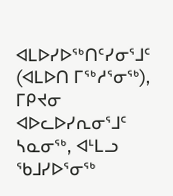ᐊᒪᐅᓯᐅᖅᑎᑦᓯᓂᕐᒧᑦ (ᐊᒪᐅᑎ ᒥᖅᓱᕐᓂᖅ), ᒥᑭᔪᓂ ᐊᐅᓚᐅᓯᕆᓂᕐᒧᑦ ᓴᓇᓂᖅ, ᐊᒻᒪᓗ ᖃᒧᓯᐅᕐᓂᖅ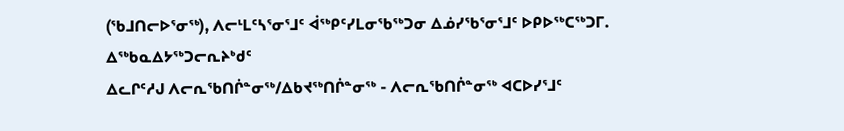(ᖃᒧᑎᓕᐅᕐᓂᖅ), ᐱᓕᒻᒪᑦᓴᕐᓂᕐᒧᑦ ᐋᖅᑭᑦᓯᒪᓂᖃᖅᑐᓂ ᐃᓅᓯᖃᕐᓂᕐᒧᑦ ᐅᑭᐅᖅᑕᖅᑐᒥ.
ᐃᖅᑲᓇᐃᔭᖅᑐᓕᕆᔨᒃᑯᑦ
ᐃᓚᒋᑦᓱᒍ ᐱᓕᕆᖃᑎᒌᓐᓂᖅ/ᐃᑲᔪᖅᑎᒌᓐᓂᖅ - ᐱᓕᕆᖃᑎᒌᓐᓂᖅ ᐊᑕᐅᓯᕐᒧᑦ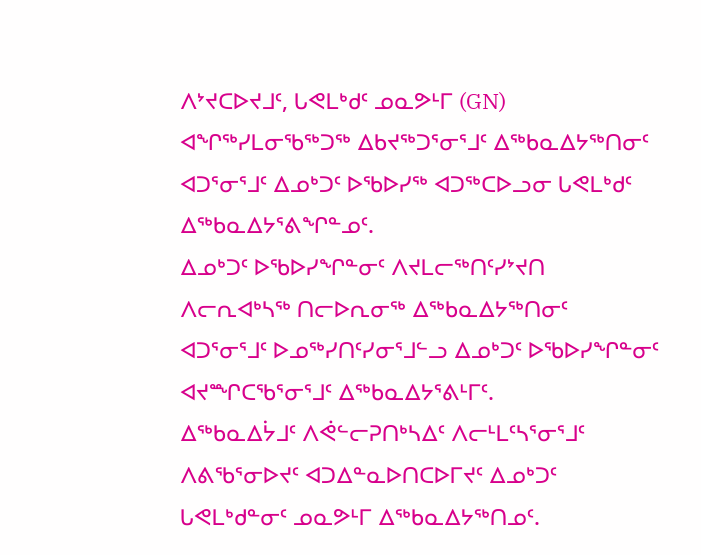ᐱᔾᔪᑕᐅᔪᒧᑦ, ᒐᕙᒪᒃᑯᑦ ᓄᓇᕗᒻᒥ (GN) ᐊᖏᖅᓯᒪᓂᖃᖅᑐᖅ ᐃᑲᔪᖅᑐᕐᓂᕐᒧᑦ ᐃᖅᑲᓇᐃᔭᖅᑎᓂᑦ ᐊᑐᕐᓂᕐᒧᑦ ᐃᓄᒃᑐᑦ ᐅᖃᐅᓯᖅ ᐊᑐᖅᑕᐅᓗᓂ ᒐᕙᒪᒃᑯᑦ ᐃᖅᑲᓇᐃᔭᕐᕕᖏᓐᓄᑦ.
ᐃᓄᒃᑐᑦ ᐅᖃᐅᓯᖏᓐᓂᑦ ᐱᔪᒪᓕᖅᑎᑦᓯᔾᔪᑎ ᐱᓕᕆᐊᒃᓴᖅ ᑎᓕᐅᕆᓂᖅ ᐃᖅᑲᓇᐃᔭᖅᑎᓂᑦ ᐊᑐᕐᓂᕐᒧᑦ ᐅᓄᖅᓯᑎᑦᓯᓂᕐᒧᓪᓗ ᐃᓄᒃᑐᑦ ᐅᖃᐅᓯᖏᓐᓂᑦ ᐊᔪᙱᑕᖃᕐᓂᕐᒧᑦ ᐃᖅᑲᓇᐃᔭᕐᕕᒻᒥᑦ.
ᐃᖅᑲᓇᐃᔮᒧᑦ ᐱᕚᓪᓕᕈᑎᒃᓴᐃᑦ ᐱᓕᒻᒪᑦᓴᕐᓂᕐᒧᑦ ᐱᕕᖃᕐᓂᐅᔪᑦ ᐊᑐᐃᓐᓇᐅᑎᑕᐅᒥᔪᑦ ᐃᓄᒃᑐᑦ ᒐᕙᒪᒃᑯᓐᓂᑦ ᓄᓇᕗᒻᒥ ᐃᖅᑲᓇᐃᔭᖅᑎᓄᑦ.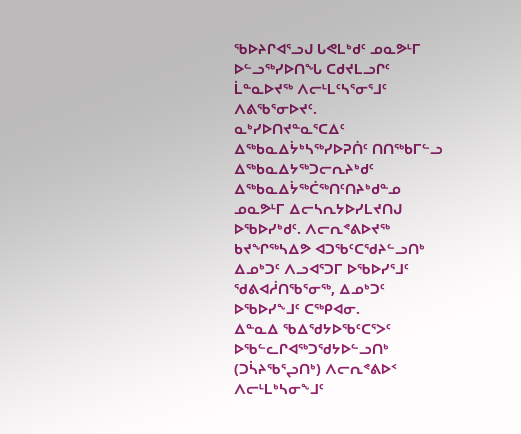ᖃᐅᔨᒋᐊᕐᓗᒍ ᒐᕙᒪᒃᑯᑦ ᓄᓇᕗᒻᒥ ᐅᓪᓗᖅᓯᐅᑎᖓ ᑕᑯᔪᒪᓗᒋᑦ ᒫᓐᓇᐅᔪᖅ ᐱᓕᒻᒪᑦᓴᕐᓂᕐᒧᑦ ᐱᕕᖃᕐᓂᐅᔪᑦ.
ᓇᒃᓯᐅᑎᔪᓐᓇᕐᑕᐃᑦ ᐃᖅᑲᓇᐃᔮᒃᓴᖅᓯᐅᕈᑏᑦ ᑎᑎᖅᑲᒥᓪᓗ ᐃᖅᑲᓇᐃᔭᖅᑐᓕᕆᔨᒃᑯᑦ ᐃᖅᑲᓇᐃᔮᖅᑖᖅᑎᑦᑎᔨᒃᑯᓐᓄ ᓄᓇᕗᒻᒥ ᐃᓕᓴᕆᔭᐅᓯᒪᔪᑎᒍ ᐅᖃᐅᓯᒃᑯᑦ. ᐱᓕᕆᕝᕕᐅᔪᖅ ᑲᔪᖏᖅᓴᐃᕗ ᐊᑐᖃᑦᑕᖁᔨᓪᓗᑎᒃ ᐃᓄᒃᑐᑦ ᐱᓗᐊᕐᑐᒥ ᐅᖃᐅᓯᕐᒧᑦ ᖁᕕᐊᓲᑎᖃᕐᓂᖅ, ᐃᓄᒃᑐᑦ ᐅᖃᐅᓯᖕᒧᑦ ᑕᖅᑭᐊᓂ.
ᐃᓐᓇᐃ ᖃᐃᖁᔭᐅᖃᑦᑕᕐᐳᑦ ᐅᖃᓪᓚᒋᐊᖅᑐᖁᔭᐅᓪᓗᑎᒃ (ᑐᓵᔨᖃᕐᖢᑎᒃ) ᐱᓕᕆᕝᕕᐅᑉ ᐱᓕᒻᒪᒃᓴᓂᖕᒧᑦ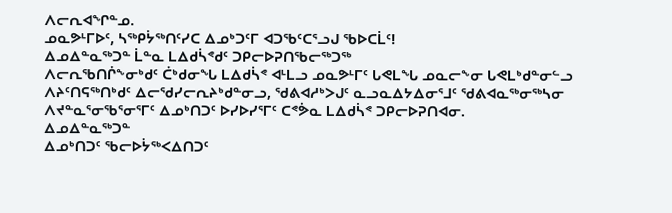ᐱᓕᕆᐊᖏᓐᓄ.
ᓄᓇᕗᒻᒥᐅᑦ, ᓴᖅᑭᔮᖅᑎᑦᓯᑕ ᐃᓄᒃᑐᑦᒥ ᐊᑐᖃᑦᑕᕐᓗᒍ ᖃᐅᑕᒫᑦ!
ᐃᓄᐃᓐᓇᖅᑐᓐ ᒫᓐᓇ ᒪᐃᑯᓵᕝᑯᑦ ᑐᑭᓕᐅᕈᑎᖃᓕᖅᑐᖅ
ᐱᓕᕆᖃᑎᒌᖕᓂᒃᑯᑦ ᑖᒃᑯᓂᖓ ᒪᐃᑯᓵᕝ ᐊᒻᒪᓗ ᓄᓇᕗᒻᒥᑦ ᒐᕙᒪᖓ ᓄᓇᓕᖕᓂ ᒐᕙᒪᒃᑯᓐᓂᓪᓗ ᐱᔨᑦᑎᕋᖅᑎᒃᑯᑦ ᐃᓕᖁᓯᓕᕆᔨᒃᑯᓐᓂᓗ, ᖁᕕᐊᓱᒃᐳᒍᑦ ᓇᓗᓇᐃᔭᐃᓂᕐᒧᑦ ᖁᕕᐊᓇᖅᓂᖅᓴᓂ ᐱᔪᓐᓇᕐᓂᖃᕐᓂᕐᒥᑦ ᐃᓄᒃᑎᑐᑦ ᐅᓯᐅᓯᕐᒥᑦ ᑕᕝᕘᓇ ᒪᐃᑯᓵᕝ ᑐᑭᓕᐅᕈᑎᐊᓂ.
ᐃᓄᐃᓐᓇᖅᑐᓐ
ᐃᓄᒃᑎᑐᑦ ᖃᓕᐅᔮᖅᐸᐃᑎᑐᑦ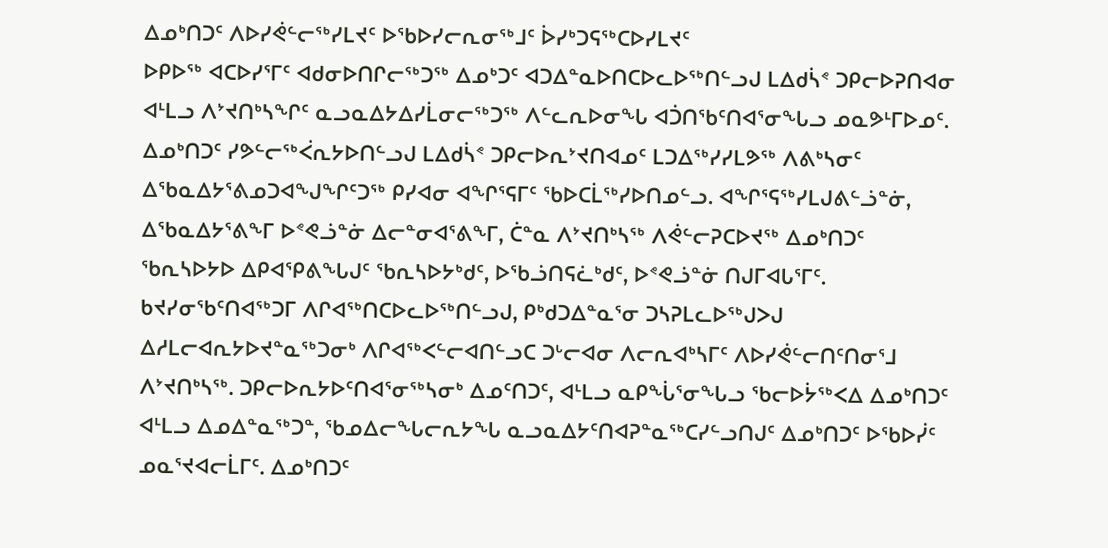ᐃᓄᒃᑎᑐᑦ ᐱᐅᓯᕚᓪᓕᖅᓯᒪᔪᑦ ᐅᖃᐅᓯᓕᕆᓂᖅᒧᑦ ᐆᓯᒃᑐᕋᖅᑕᐅᓯᒪᔪᑦ
ᐅᑭᐅᖅ ᐊᑕᐅᓯᕐᒥᑦ ᐊᑯᓂᐅᑎᒋᓕᖅᑐᖅ ᐃᓄᒃᑐᑦ ᐊᑐᐃᓐᓇᐅᑎᑕᐅᓚᐅᖅᑎᓪᓗᒍ ᒪᐃᑯᓵᕝ ᑐᑭᓕᐅᕈᑎᐊᓂ ᐊᒻᒪᓗ ᐱᔾᔪᑎᒃᓴᖏᑦ ᓇᓗᓇᐃᔭᐃᓯᒫᓂᓕᖅᑐᖅ ᐱᓪᓚᕆᐅᓂᖓ ᐊᑑᑎᖃᑦᑎᐊᕐᓂᖓᓗ ᓄᓇᕗᒻᒥᐅᓄᑦ. ᐃᓄᒃᑎᑐᑦ ᓯᕗᓪᓕᖅᐹᕆᔭᐅᑎᓪᓗᒍ ᒪᐃᑯᓵᕝ ᑐᑭᓕᐅᕆᔾᔪᑎᐊᓄᑦ ᒪᑐᐃᖅᓯᓯᒪᕗᖅ ᐱᕕᒃᓴᓂᑦ ᐃᖃᓇᐃᔭᕐᕕᓄᑐᐊᖑᖏᑦᑐᖅ ᑭᓯᐊᓂ ᐊᖏᕐᕋᒥᑦ ᖃᐅᑕᒫᖅᓯᐅᑎᓄᓪᓗ. ᐊᖏᕐᕋᖅᓯᒪᒍᕕᓪᓘᓐᓃ, ᐃᖃᓇᐃᔭᕐᕕᖕᒥ ᐅᕝᕙᓘᓐᓃ ᐃᓕᓐᓂᐊᕐᕕᖕᒥ, ᑖᓐᓇ ᐱᔾᔪᑎᒃᓴᖅ ᐱᕚᓪᓕᕈᑕᐅᔪᖅ ᐃᓄᒃᑎᑐᑦ ᖃᕆᓴᐅᔭᐅ ᐃᑭᐊᕿᕕᖓᒍᑦ ᖃᕆᓴᐅᔭᒃᑯᑦ, ᐅᖃᓘᑎᕋᓛᒃᑯᑦ, ᐅᕝᕙᓘᓐᓃ ᑎᒍᒥᐊᒐᕐᒥᑦ.
ᑲᔪᓯᓂᖃᑦᑎᐊᖅᑐᒥ ᐱᒋᐊᖅᑎᑕᐅᓚᐅᖅᑎᓪᓗᒍ, ᑭᒃᑯᑐᐃᓐᓇᕐᓂ ᑐᓴᕈᒪᓚᐅᖅᒍᐳᒍ ᐃᓱᒪᓕᐊᕆᔭᐅᔪᓐᓇᖅᑐᓂᒃ ᐱᒋᐊᖅᐸᓪᓕᐊᑎᓪᓗᑕ ᑐᒡᓕᐊᓂ ᐱᓕᕆᐊᒃᓴᒥᑦ ᐱᐅᓯᕚᓪᓕᑎᑦᑎᓂᕐᒧ ᐱᔾᔪᑎᒃᓴᖅ. ᑐᑭᓕᐅᕆᔭᐅᑦᑎᐊᕐᓂᖅᓴᓂᒃ ᐃᓄᑦᑎᑐᑦ, ᐊᒻᒪᓗ ᓇᑭᖔᕐᓂᖓᓗ ᖃᓕᐅᔮᖅᐸᐃ ᐃᓄᒃᑎᑐᑦ ᐊᒻᒪᓗ ᐃᓄᐃᓐᓇᖅᑐᓐ, ᖃᓄᐃᓕᖓᓕᕆᔭᖓ ᓇᓗᓇᐃᔭᑦᑎᐊᕈᓐᓇᖅᑕᓯᓪᓗᑎᒍᑦ ᐃᓄᒃᑎᑐᑦ ᐅᖃᐅᓰᑦ ᓄᓇᕐᔪᐊᓕᒫᒥᑦ. ᐃᓄᒃᑎᑐᑦ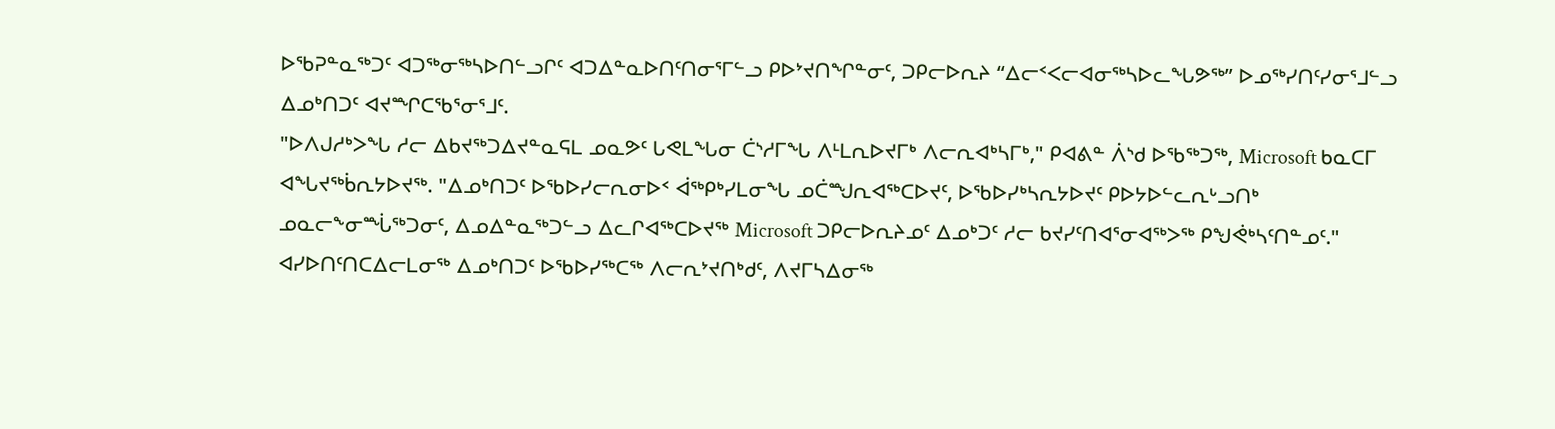ᐅᖃᕈᓐᓇᖅᑐᑦ ᐊᑐᖅᓂᖅᓴᐅᑎᓪᓗᒋᑦ ᐊᑐᐃᓐᓇᐅᑎᑦᑎᓂᕐᒥᓪᓗ ᑭᐅᔾᔪᑎᖏᓐᓂᑦ, ᑐᑭᓕᐅᕆᔨ “ᐃᓕᑉᐸᓕᐊᓂᖅᓴᐅᓚᖓᕗᖅ” ᐅᓄᖅᓯᑎᑦᓯᓂᕐᒧᓪᓗ ᐃᓄᒃᑎᑐᑦ ᐊᔪᙱᑕᖃᕐᓂᕐᒧᑦ.
"ᐅᐱᒍᓱᒃᐳᖓ ᓱᓕ ᐃᑲᔪᖅᑐᐃᔪᓐᓇᕋᒪ ᓄᓇᕗᑦ ᒐᕙᒪᖓᓂ ᑖᔅᓱᒥᖓ ᐱᒻᒪᕆᐅᔪᒥᒃ ᐱᓕᕆᐊᒃᓴᒥᒃ," ᑭᐊᕕᓐ ᐲᔅᑯ ᐅᖃᖅᑐᖅ, Microsoft ᑲᓇᑕᒥ ᐊᖓᔪᖅᑳᕆᔭᐅᔪᖅ. "ᐃᓄᒃᑎᑐᑦ ᐅᖃᐅᓯᓕᕆᓂᐅᑉ ᐋᖅᑭᒃᓯᒪᓂᖓ ᓄᑖᙳᕆᐊᖅᑕᐅᔪᑦ, ᐅᖃᐅᓯᒃᓴᕆᔭᐅᔪᑦ ᑭᐅᔭᐅᓪᓚᕆᒡᓗᑎᒃ ᓄᓇᓕᖕᓂᙶᖅᑐᓂᑦ, ᐃᓄᐃᓐᓇᖅᑐᓪᓗ ᐃᓚᒋᐊᖅᑕᐅᔪᖅ Microsoft ᑐᑭᓕᐅᕆᔨᓄᑦ ᐃᓄᒃᑐᑦ ᓱᓕ ᑲᔪᓯᑦᑎᐊᕐᓂᐊᖅᐳᖅ ᑭᖑᕚᒃᓴᑦᑎᓐᓄᑦ."
ᐊᓯᐅᑎᑦᑎᑕᐃᓕᒪᓂᖅ ᐃᓄᒃᑎᑐᑦ ᐅᖃᐅᓯᖅᑕᖅ ᐱᓕᕆᔾᔪᑎᒃᑯᑦ, ᐱᔪᒥᓴᐃᓂᖅ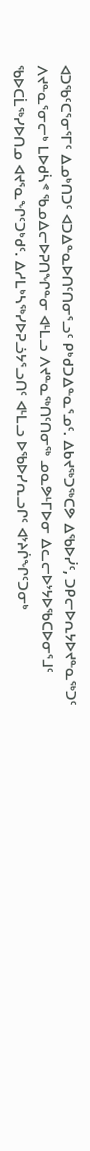ᐊᑐᖃᑦᑕᕐᓂᕐᒥᑦ ᐃᓄᒃᑎᑐᑦ ᐊᑐᐃᓐᓇᐅᑎᑦᑎᓂᕐᓗᑦ ᑭᒃᑯᑐᐃᓐᓇᕐᓄᑦ. ᐃᑲᔪᖅᑐᖅᑕᕗ ᐃᖃᐅᓰᑦ, ᑐᑭᓕᐅᕆᔭᐅᔪᓐᓇᖅᑐᑦ ᐱᔪᓐᓇᕐᓂᓕᒃ ᒪᐅᑯᓵᕝ ᖃᓄᐃᓕᐅᕈᑎᖏᓐᓂ ᐊᒻᒪᓗ ᐱᔪᓐᓇᖅᑎᑦᑎᓂᖅ ᓄᓇᕗᒻᒥᐅᓂ ᐃᓚᓕᐅᔾᔭᐅᖃᑕᐅᓂᕐᒧᑦ ᖃᐅᑕᒫᖅᓯᐅᑎᓄ ᐊᔪᕐᓇᖏᑦᑐᒃᑯᑦ. ᐃᓱᒪᒃᓴᖅᓯᐅᕈᓘᔭᕐᓗᑎᑦ ᐊᒻᒪᓗ ᐅᖃᐅᓯᕆᓗᒋᑦ ᐊᔾᔨᒌᖏᑦᑐᓂᒃ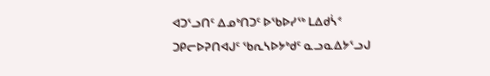ᐊᑐᕐᓗᑎᑦ ᐃᓄᒃᑎᑐᑦ ᐅᖃᐅᓯᖅ ᒪᐃᑯᓵᕝ ᑐᑭᓕᐅᕈᑎᐊᒍᑦ ᖃᕆᓴᐅᔭᒃᑯᑦ ᓇᓗᓇᐃᔭᕐᓗᒍ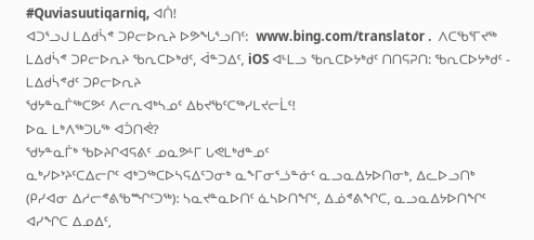#Quviasuutiqarniq, ᐊᑏ!
ᐊᑐᕐᓗᒍ ᒪᐃᑯᓵᕝ ᑐᑭᓕᐅᕆᔨ ᐅᕗᖓᕐᓗᑎᑦ:  www.bing.com/translator .  ᐱᑕᖃᕐᒥᔪᖅ ᒪᐃᑯᓵᕝ ᑐᑭᓕᐅᕆᔨ ᖃᕆᑕᐅᒃᑯᑦ, ᐋᓐᑐᐃᑦ, iOS ᐊᒻᒪᓗ ᖃᕆᑕᐅᔭᒃᑯᑦ ᑎᑎᕋᕈᑎ: ᖃᕆᑕᐅᔭᒃᑯᑦ - ᒪᐃᑯᓵᕝᑯᑦ ᑐᑭᓕᐅᕆᔨ
ᖁᔭᓐᓇᒦᖅᑕᕗᑦ ᐱᓕᕆᐊᒃᓴᓄᑦ ᐃᑲᔪᖃᑦᑕᖅᓯᒪᔪᓕᒫᑦ!
ᐅᓇ ᒪᒃᐱᖅᑐᒐᖅ ᐊᑑᑎᕚ?
ᖁᔭᓐᓇᒦᒃ ᖃᐅᔨᒋᐊᕋᕕᑦ ᓄᓇᕗᒻᒥ ᒐᕙᒪᒃᑯᓐᓄᑦ
ᓇᒃᓯᐅᔾᔨᑦᑕᐃᓕᒋᑦ ᐊᒃᑐᖅᑕᐅᓴᕋᐃᑦᑐᓂᒃ ᓇᖕᒥᓂᕐᓘᓐᓃᑦ ᓇᓗᓇᐃᔭᐅᑎᓂᒃ, ᐃᓚᐅᓗᑎᒃ (ᑭᓯᐊᓂ ᐃᓱᓕᕝᕕᖃᙱᑦᑐᖅ): ᓴᓇᔪᓐᓇᐅᑎᑦ ᓈᓴᐅᑎᖏᑦ, ᐃᓅᕝᕕᖏᑕ, ᓇᓗᓇᐃᔭᐅᑎᖏᑦ ᐊᓯᖏᑕ ᐃᓄᐃᑦ,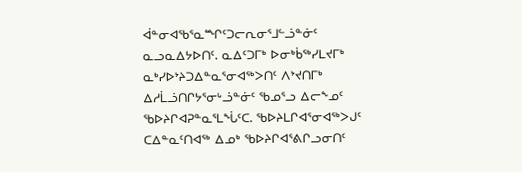ᐋᓐᓂᐊᖃᕐᓇᙱᑦᑐᓕᕆᓂᕐᒧᓪᓘᓐᓃᑦ ᓇᓗᓇᐃᔭᐅᑎᑦ. ᓇᐃᑦᑐᒥᒃ ᐅᓂᒃᑳᖅᓯᒪᔪᒥᒃ ᓇᒃᓯᐅᔾᔨᑐᐃᓐᓇᕐᓂᐊᖅᐳᑎᑦ ᐱᔾᔪᑎᒥᒃ ᐃᓱᒫᓘᑎᒋᔭᕐᓂᒡᓘᓐᓃᑦ ᖃᓄᕐᓗ ᐃᓕᖕᓄᑦ ᖃᐅᔨᒋᐊᕈᓐᓇᕐᒪᖔᑦᑕ. ᖃᐅᔨᒪᒋᐊᕐᓂᐊᖅᐳᒍᑦ ᑕᐃᓐᓇᑦᑎᐊᖅ ᐃᓄᒃ ᖃᐅᔨᒋᐊᕐᕕᒋᓗᓂᑎᑦ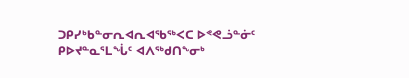ᑐᑭᓯᒃᑲᓐᓂᕆᐊᕆᐊᖃᖅᐸᑕ ᐅᕝᕙᓘᓐᓃᑦ ᑭᐅᔪᓐᓇᕐᒪᖔᑦ ᐊᐱᖅᑯᑎᖕᓂᒃ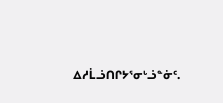ᐃᓱᒫᓘᑎᒋᔭᕐᓂᒡᓘᓐᓃᑦ.